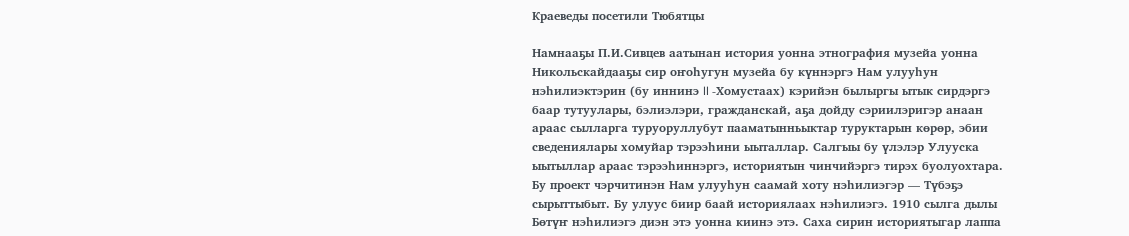Краеведы посетили Тюбятцы

Намнааҕы П.И.Сивцев аатынан история уонна этнография музейа уонна Никольскайдааҕы сир оҥоһугун музейа бу күннэргэ Нам улууһун нэһилиэктэрин (бу иннинэ II -Хомустаах) кэрийэн былыргы ытык сирдэргэ баар тутуулары, бэлиэлэри, гражданскай, аҕа дойду сэриилэригэр анаан араас сылларга туруоруллубут пааматынньыктар туруктарын көрөр, эбии сведениялары хомуйар тэрээһини ыыталлар. Салгыы бу үлэлэр Улууска ыытыллар араас тэрээһиннэргэ, историятын чинчийэргэ тирэх буолуохтара.
Бу проект чэрчитинэн Нам улууһун саамай хоту нэһилиэгэр — Түбэҕэ сырыттыбыт. Бу улуус биир баай историялаах нэһилиэгэ. 1910 сылга дылы Бөтүҥ нэһилиэгэ диэн этэ уонна киинэ этэ. Саха сирин историятыгар лаппа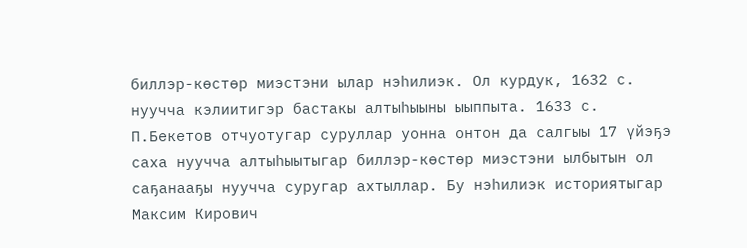биллэр-көстөр миэстэни ылар нэһилиэк. Ол курдук, 1632 с. нуучча кэлиитигэр бастакы алтыһыыны ыыппыта. 1633 с. П.Бекетов отчуотугар суруллар уонна онтон да салгыы 17 үйэҕэ саха нуучча алтыһыытыгар биллэр-көстөр миэстэни ылбытын ол саҕанааҕы нуучча суругар ахтыллар. Бу нэһилиэк историятыгар Максим Кирович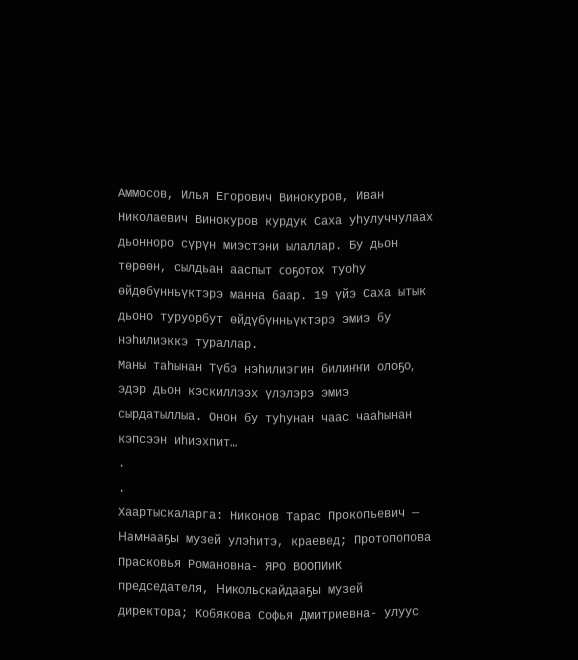Аммосов, Илья Егорович Винокуров, Иван Николаевич Винокуров курдук Саха уһулуччулаах дьонноро сүрүн миэстэни ылаллар. Бу дьон төрөөн, сылдьан ааспыт соҕотох туоһу өйдөбүнньүктэрэ манна баар. 19 үйэ Саха ытык дьоно туруорбут өйдүбүнньүктэрэ эмиэ бу нэһилиэккэ тураллар.
Маны таһынан Түбэ нэһилиэгин билиҥҥи олоҕо, эдэр дьон кэскиллээх үлэлэрэ эмиэ сырдатыллыа. Онон бу туһунан чаас чааһынан кэпсээн иһиэхпит…
.
.
Хаартыскаларга: Никонов Тарас Прокопьевич — Намнааҕы музей улэhитэ, краевед; Протопопова Прасковья Романовна- ЯРО ВООПИиК председателя, Никольскайдааҕы музей директора; Кобякова Софья Дмитриевна- улуус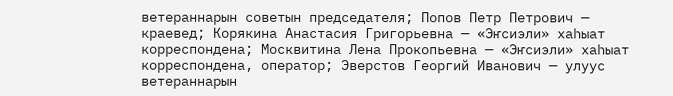ветераннарын советын председателя; Попов Петр Петрович — краевед; Корякина Анастасия Григорьевна — «Эҥсиэли» хаһыат корреспондена; Москвитина Лена Прокопьевна — «Эҥсиэли» хаһыат корреспондена, оператор; Эверстов Георгий Иванович — улуус ветераннарын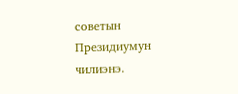советын Президиумун чилиэнэ.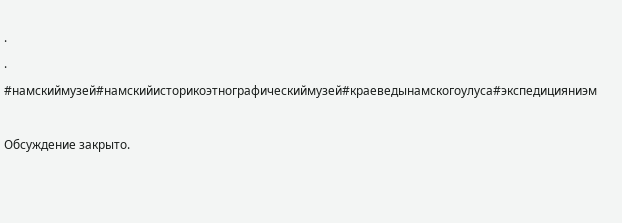.
.
#намскиймузей#намскийисторикоэтнографическиймузей#краеведынамскогоулуса#экспедицияниэм

Обсуждение закрыто.